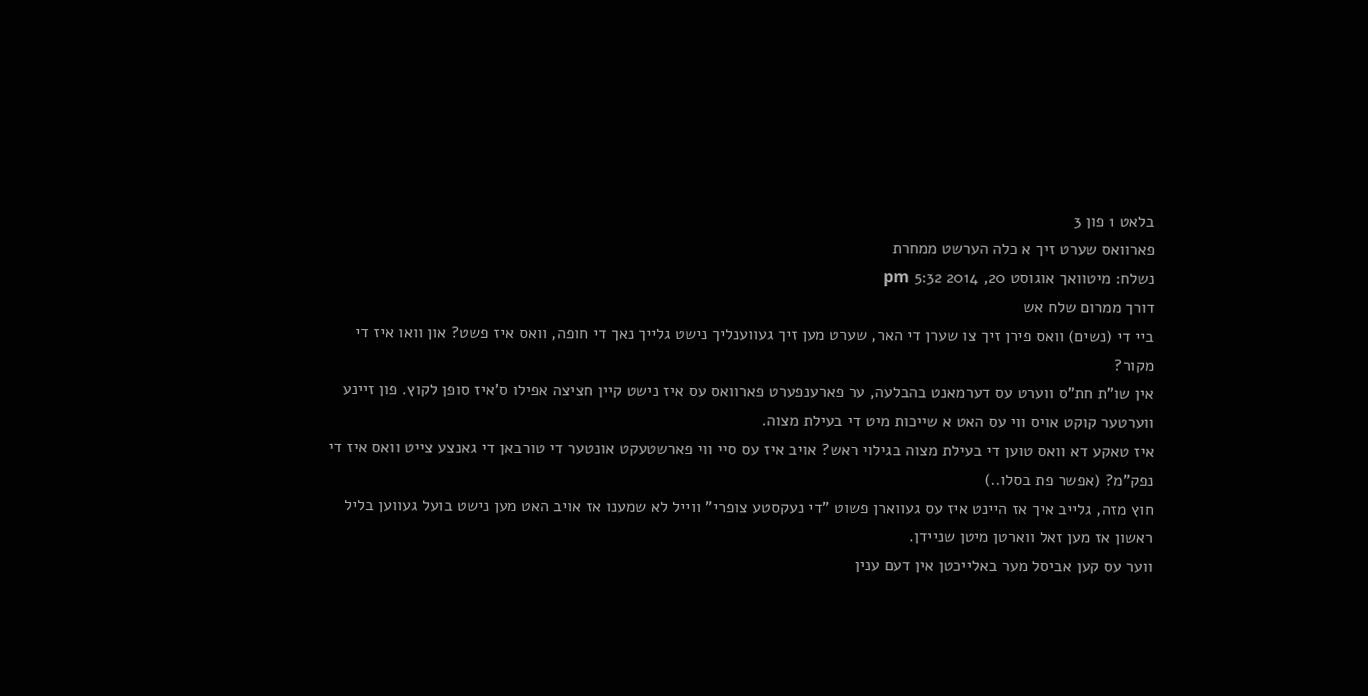בלאט 1 פון 3
פארוואס שערט זיך א כלה הערשט ממחרת
נשלח: מיטוואך אוגוסט 20, 2014 5:32 pm
דורך ממרום שלח אש
ביי די (נשים) וואס פירן זיך צו שערן די האר, שערט מען זיך געווענליך נישט גלייך נאך די חופה, וואס איז פשט? און וואו איז די מקור?
אין שו"ת חת"ס ווערט עס דערמאנט בהבלעה, ער פארענפערט פארוואס עס איז נישט קיין חציצה אפילו ס'איז סופן לקוץ. פון זיינע ווערטער קוקט אויס ווי עס האט א שייכות מיט די בעילת מצוה.
איז טאקע דא וואס טוען די בעילת מצוה בגילוי ראש? אויב איז עס סיי ווי פארשטעקט אונטער די טורבאן די גאנצע צייט וואס איז די נפק"מ? (אפשר פת בסלו..)
חוץ מזה, גלייב איך אז היינט איז עס געווארן פשוט "די נעקסטע צופרי" ווייל לא שמענו אז אויב האט מען נישט בועל געווען בליל ראשון אז מען זאל ווארטן מיטן שניידן.
ווער עס קען אביסל מער באלייכטן אין דעם ענין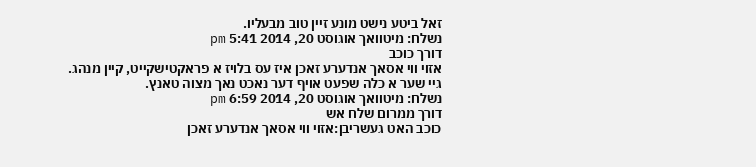זאל ביטע נישט מונע זיין טוב מבעליו.
נשלח: מיטוואך אוגוסט 20, 2014 5:41 pm
דורך כוכב
אזוי ווי אסאך אנדערע זאכן איז עס בלויז א פראקטישקייט, קיין מנהג.
גיי שער א כלה שפעט אויף דער נאכט נאך מצוה טאנץ.
נשלח: מיטוואך אוגוסט 20, 2014 6:59 pm
דורך ממרום שלח אש
כוכב האט געשריבן:אזוי ווי אסאך אנדערע זאכן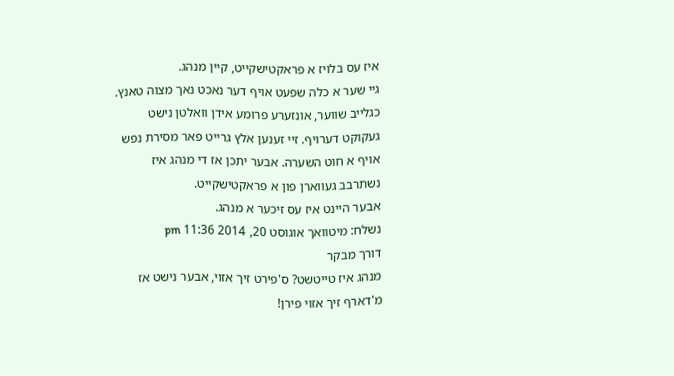איז עס בלויז א פראקטישקייט, קיין מנהג.
גיי שער א כלה שפעט אויף דער נאכט נאך מצוה טאנץ.
כגלייב שווער, אונזערע פרומע אידן וואלטן נישט געקוקט דערויף. זיי זענען אלץ גרייט פאר מסירת נפש אויף א חוט השערה. אבער יתכן אז די מנהג איז נשתרבב געווארן פון א פראקטישקייט.
אבער היינט איז עס זיכער א מנהג.
נשלח: מיטוואך אוגוסט 20, 2014 11:36 pm
דורך מבקר
מנהג איז טייטשט? ס'פירט זיך אזוי, אבער נישט אז מ'דארף זיך אזוי פירן!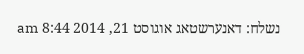נשלח: דאנערשטאג אוגוסט 21, 2014 8:44 am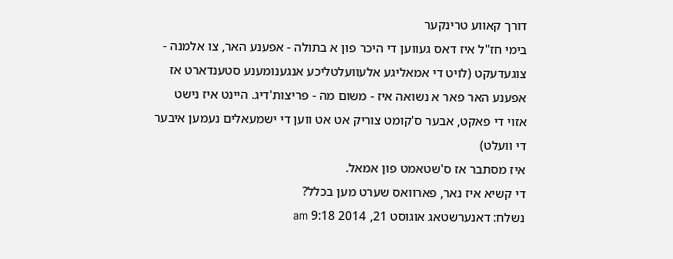דורך קאווע טרינקער
בימי חז"ל איז דאס געווען די היכר פון א בתולה - אפענע האר, צו אלמנה - צוגעדעקט (לויט די אמאליגע אלעוועלטליכע אנגענומענע סטענדארט אז אפענע האר פאר א נשואה איז - משום מה - פריצות'דיג. היינט איז נישט אזוי די פאקט, אבער ס'קומט צוריק אט אט ווען די ישמעאלים נעמען איבער די וועלט)
איז מסתבר אז ס'שטאמט פון אמאל.
די קשיא איז נאר, פארוואס שערט מען בכלל?
נשלח: דאנערשטאג אוגוסט 21, 2014 9:18 am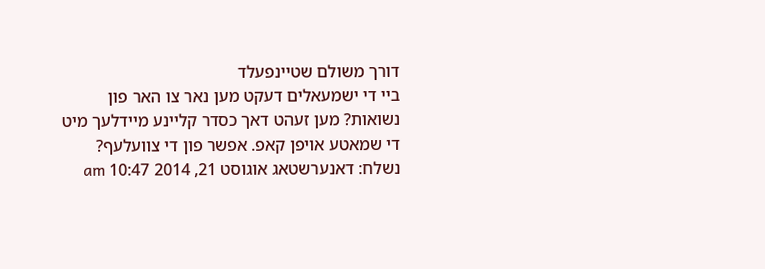דורך משולם שטיינפעלד
ביי די ישמעאלים דעקט מען נאר צו האר פון נשואות? מען זעהט דאך כסדר קליינע מיידלעך מיט די שמאטע אויפן קאפ. אפשר פון די צוועלעף?
נשלח: דאנערשטאג אוגוסט 21, 2014 10:47 am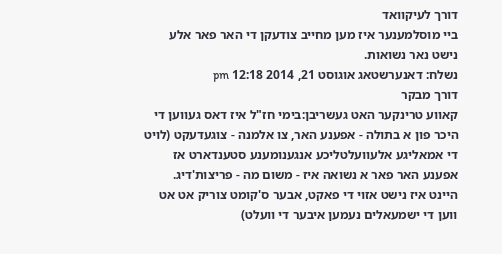דורך לעיקוואד
ביי מוסלמענער איז מען מחייב צודעקן די האר פאר אלע נישט נאר נשואות.
נשלח: דאנערשטאג אוגוסט 21, 2014 12:18 pm
דורך מבקר
קאווע טרינקער האט געשריבן:בימי חז"ל איז דאס געווען די היכר פון א בתולה - אפענע האר, צו אלמנה - צוגעדעקט (לויט די אמאליגע אלעוועלטליכע אנגענומענע סטענדארט אז אפענע האר פאר א נשואה איז - משום מה - פריצות'דיג. היינט איז נישט אזוי די פאקט, אבער ס'קומט צוריק אט אט ווען די ישמעאלים נעמען איבער די וועלט)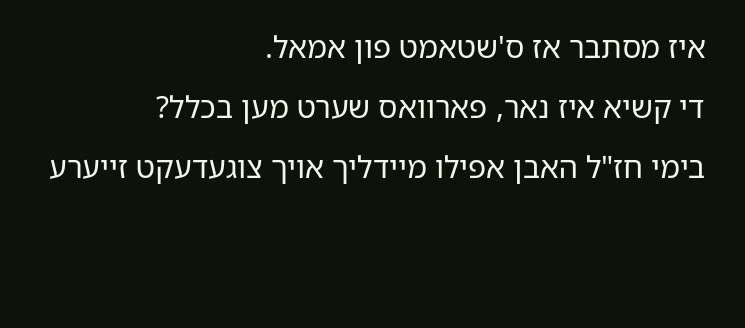איז מסתבר אז ס'שטאמט פון אמאל.
די קשיא איז נאר, פארוואס שערט מען בכלל?
בימי חז"ל האבן אפילו מיידליך אויך צוגעדעקט זייערע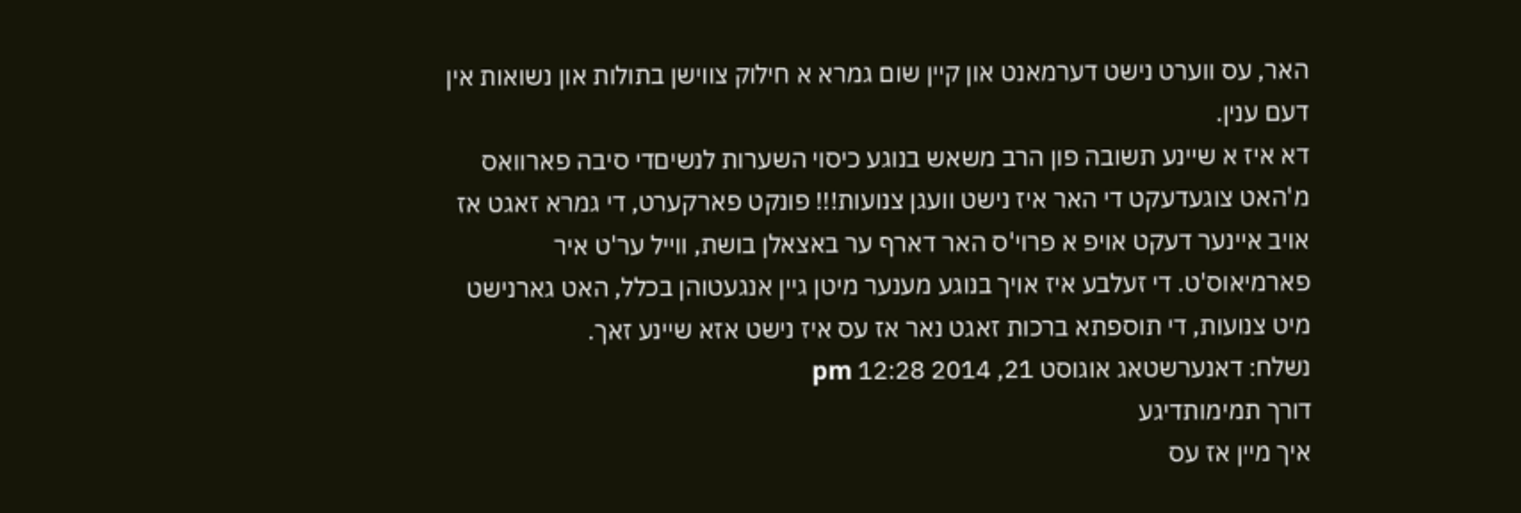האר, עס ווערט נישט דערמאנט און קיין שום גמרא א חילוק צווישן בתולות און נשואות אין דעם ענין.
דא איז א שיינע תשובה פון הרב משאש בנוגע כיסוי השערות לנשיםדי סיבה פארוואס מ'האט צוגעדעקט די האר איז נישט וועגן צנועות!!! פונקט פארקערט, די גמרא זאגט אז אויב איינער דעקט אויפ א פרוי'ס האר דארף ער באצאלן בושת, ווייל ער'ט איר פארמיאוס'ט. די זעלבע איז אויך בנוגע מענער מיטן גיין אנגעטוהן בכלל, האט גארנישט מיט צנועות, די תוספתא ברכות זאגט נאר אז עס איז נישט אזא שיינע זאך.
נשלח: דאנערשטאג אוגוסט 21, 2014 12:28 pm
דורך תמימותדיגע
איך מיין אז עס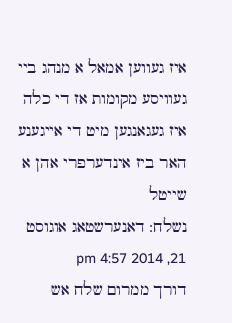איז געווען אמאל א מנהג ביי געוויסע מקומות אז די כלה איז געגאנגען מיט די אייגענע האר ביז אינדערפרי אהן א שייטל
נשלח: דאנערשטאג אוגוסט 21, 2014 4:57 pm
דורך ממרום שלח אש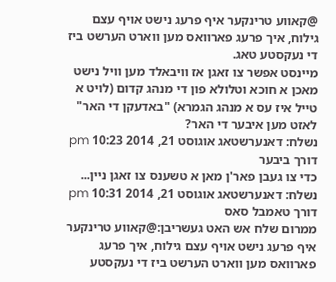@קאווע טרינקער איף פרעג נישט אויף עצם גילוח, איך פרעג פארוואס מען ווארט הערשט ביז די נעקסטע טאג.
מיינסט אפשר צו זאגן אז וויבאלד מען וויל נישט מאכן א חוכא וטלולא פון די מנהג קדום (לויט א טייל איז עס א מנהג הגמרא) "באדעקן די האר" לאזט מען איבער די האר?
נשלח: דאנערשטאג אוגוסט 21, 2014 10:23 pm
דורך ביבער
כדי צו געבן פאר'ן מאן א טשענס צו זאגן ניין...
נשלח: דאנערשטאג אוגוסט 21, 2014 10:31 pm
דורך טאמבל סאס
ממרום שלח אש האט געשריבן:@קאווע טרינקער איף פרעג נישט אויף עצם גילוח, איך פרעג פארוואס מען ווארט הערשט ביז די נעקסטע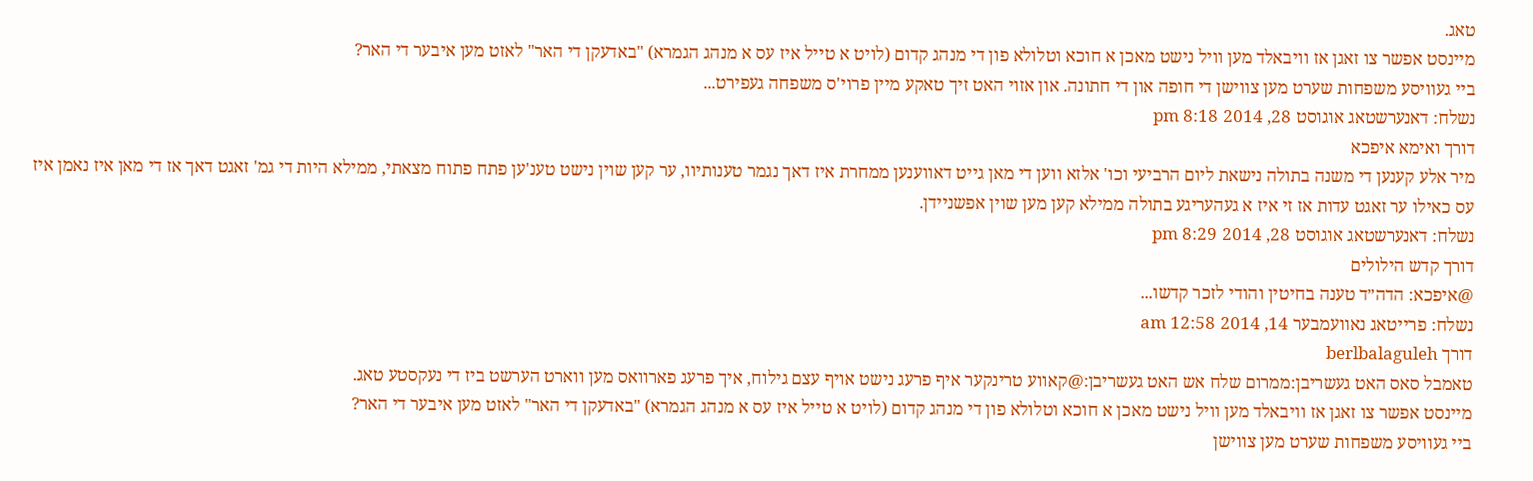טאג.
מיינסט אפשר צו זאגן אז וויבאלד מען וויל נישט מאכן א חוכא וטלולא פון די מנהג קדום (לויט א טייל איז עס א מנהג הגמרא) "באדעקן די האר" לאזט מען איבער די האר?
ביי געוויסע משפחות שערט מען צווישן די חופה און די חתונה. און אזוי האט זיך טאקע מיין פרוי'ס משפחה געפירט...
נשלח: דאנערשטאג אוגוסט 28, 2014 8:18 pm
דורך ואימא איפכא
מיר אלע קענען די משנה בתולה נישאת ליום הרביעי וכו' אלזא ווען די מאן גייט דאווענען ממחרת איז דאך נגמר טענותיוו, ער קען שוין נישט טענ'ען פתח פתוח מצאתי, ממילא היות די גמ' זאגט דאך אז די מאן איז נאמן איז עס כאילו ער זאגט עדות אז זי איז א געהעריגע בתולה ממילא קען מען שוין אפשניידן.
נשלח: דאנערשטאג אוגוסט 28, 2014 8:29 pm
דורך קדש הילולים
@איפכא: הדה״ד טענה בחיטין והודי לזכר קדשו...
נשלח: פרייטאג נאוועמבער 14, 2014 12:58 am
דורך berlbalaguleh
טאמבל סאס האט געשריבן:ממרום שלח אש האט געשריבן:@קאווע טרינקער איף פרעג נישט אויף עצם גילוח, איך פרעג פארוואס מען ווארט הערשט ביז די נעקסטע טאג.
מיינסט אפשר צו זאגן אז וויבאלד מען וויל נישט מאכן א חוכא וטלולא פון די מנהג קדום (לויט א טייל איז עס א מנהג הגמרא) "באדעקן די האר" לאזט מען איבער די האר?
ביי געוויסע משפחות שערט מען צווישן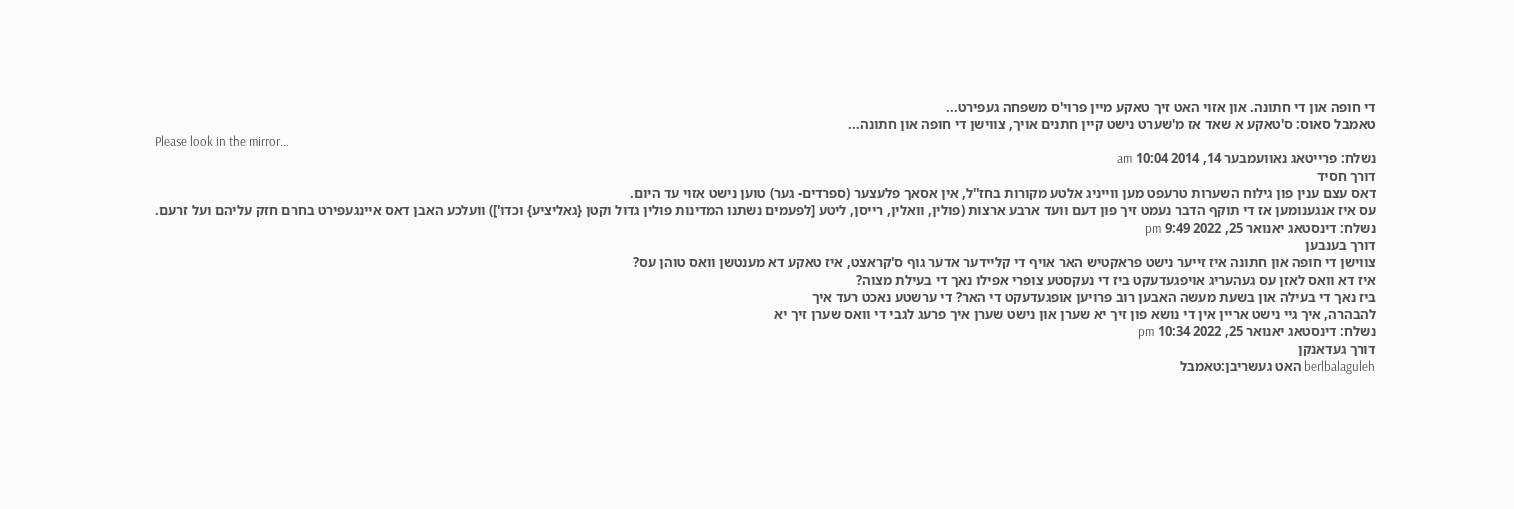די חופה און די חתונה. און אזוי האט זיך טאקע מיין פרוי'ס משפחה געפירט...
טאמבל סאוס: ס'טאקע א שאד אז מ'שערט נישט קיין חתנים אויך, צווישן די חופה און חתונה...
Please look in the mirror...
נשלח: פרייטאג נאוועמבער 14, 2014 10:04 am
דורך חסיד
דאס עצם ענין פון גילוח השערות טרעפט מען ווייניג אלטע מקורות בחז''ל, אין אסאך פלעצער (ספרדים- גער) טוען נישט אזוי עד היום.
עס איז אנגענומען אז די תוקף הדבר נעמט זיך פון דעם וועד ארבע ארצות (פולין, וואלין, רייסן, ליטע [לפעמים נשתנו המדינות פולין גדול וקטן {גאליציע} וכדו']) וועלכע האבן דאס איינגעפירט בחרם חזק עליהם ועל זרעם.
נשלח: דינסטאג יאנואר 25, 2022 9:49 pm
דורך בענבען
צווישן די חופה און חתונה איז זייער נישט פראקטיש האר אויף די קליידער אדער גוף ס'קראצט, איז טאקע דא מענטשן וואס טוהן עס?
איז דא וואס לאזן עס געהעריג אויפגעדעקט ביז די נעקסטע צופרי אפילו נאך די בעילת מצוה?
ביז נאך די בעילה און בשעת מעשה האבען רוב פרויען אופגעדעקט די האר? די ערשטע נאכט רעד איך
להבהרה, איך גיי נישט אריין אין די נושא פון זיך יא שערן און נישט שערן איך פרעג לגבי די וואס שערן זיך יא
נשלח: דינסטאג יאנואר 25, 2022 10:34 pm
דורך געדאנקן
berlbalaguleh האט געשריבן:טאמבל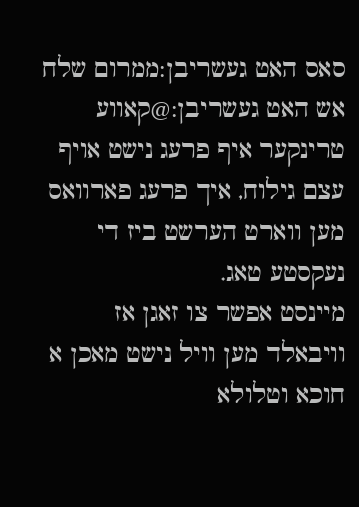סאס האט געשריבן:ממרום שלח אש האט געשריבן:@קאווע טרינקער איף פרעג נישט אויף עצם גילוח, איך פרעג פארוואס מען ווארט הערשט ביז די נעקסטע טאג.
מיינסט אפשר צו זאגן אז וויבאלד מען וויל נישט מאכן א חוכא וטלולא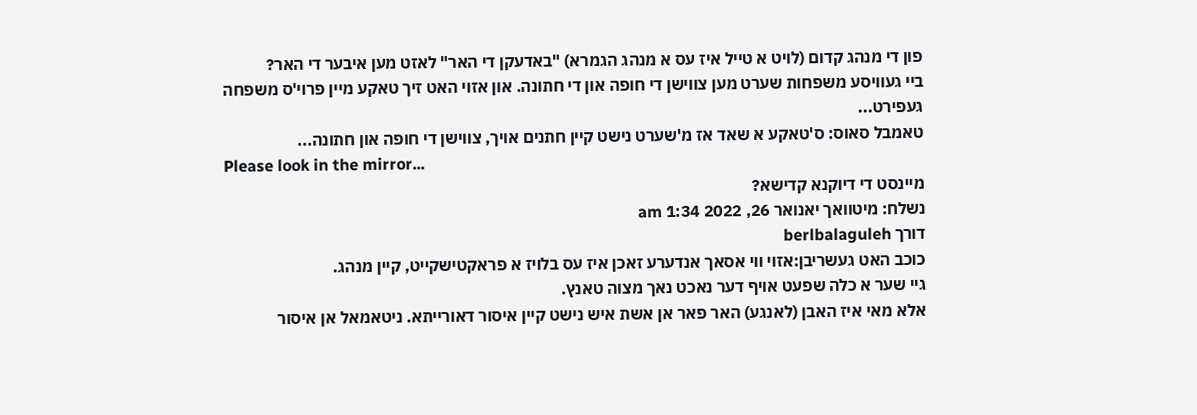פון די מנהג קדום (לויט א טייל איז עס א מנהג הגמרא) "באדעקן די האר" לאזט מען איבער די האר?
ביי געוויסע משפחות שערט מען צווישן די חופה און די חתונה. און אזוי האט זיך טאקע מיין פרוי'ס משפחה געפירט...
טאמבל סאוס: ס'טאקע א שאד אז מ'שערט נישט קיין חתנים אויך, צווישן די חופה און חתונה...
Please look in the mirror...
מיינסט די דיוקנא קדישא?
נשלח: מיטוואך יאנואר 26, 2022 1:34 am
דורך berlbalaguleh
כוכב האט געשריבן:אזוי ווי אסאך אנדערע זאכן איז עס בלויז א פראקטישקייט, קיין מנהג.
גיי שער א כלה שפעט אויף דער נאכט נאך מצוה טאנץ.
אלא מאי איז האבן (לאנגע) האר פאר אן אשת איש נישט קיין איסור דאורייתא. ניטאמאל אן איסור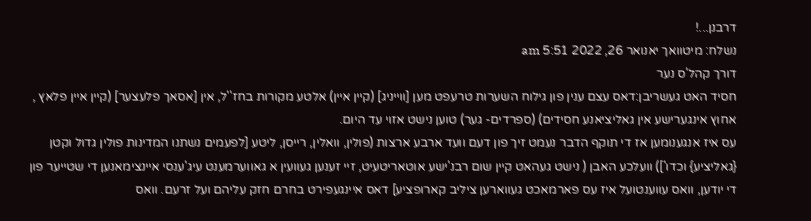דרבנן...!
נשלח: מיטוואך יאנואר 26, 2022 5:51 am
דורך קהל'ס נער
חסיד האט געשריבן:דאס עצם ענין פון גילוח השערות טרעפט מען [ווייניג] (קיין איין) אלטע מקורות בחז''ל, אין [אסאך פלעצער] (קיין איין פלאץ , אחוץ אינגערישע אין גאליציאנע חסידים) (ספרדים- גער) טוען נישט אזוי עד היום.
עס איז אנגענומען אז די תוקף הדבר נעמט זיך פון דעם וועד ארבע ארצות (פולין, וואלין, רייסן, ליטע [לפעמים נשתנו המדינות פולין גדול וקטן {גאליציע} וכדו']) וועלכע האבן ( נישט געהאט קיין שום רבנ'ישע אוטאריטעיט, זיי זענען געוועין א גאווערמענט עיג'ענסי איינצימאנען די שטייער פון די יודען, וואס עווענטועל איז עס פארמאכט געווארען ציליב קארופציע] דאס איינגעפירט בחרם חזק עליהם ועל זרעם. וואס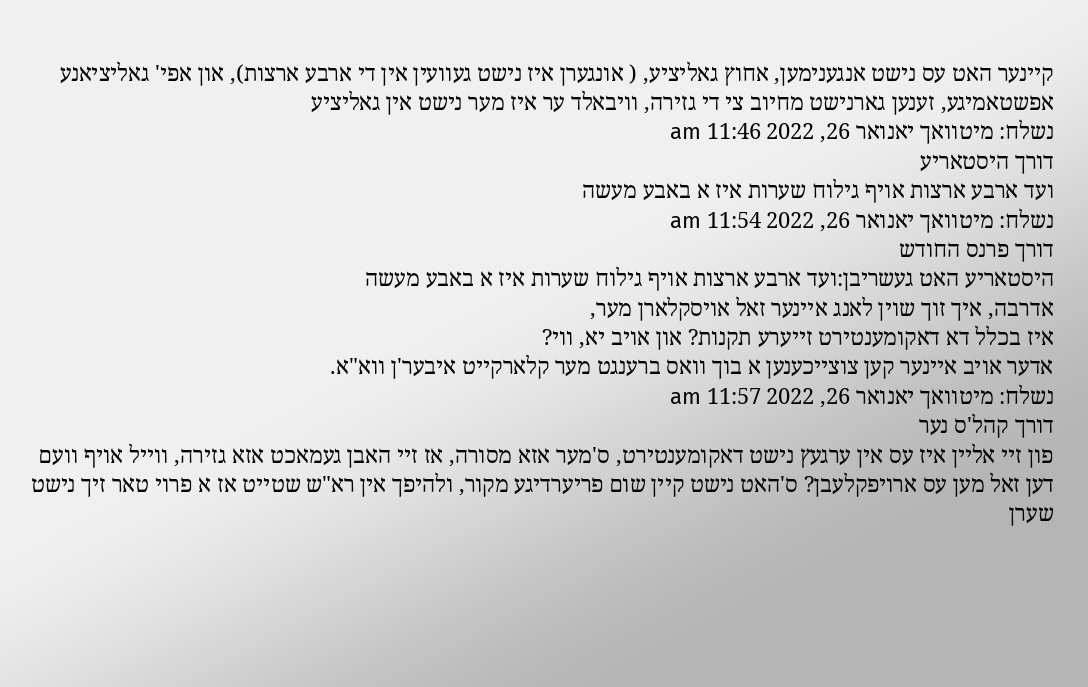קיינער האט עס נישט אנגענימען, אחוץ גאליציע, ( אונגערן איז נישט געוועין אין די ארבע ארצות), און אפי' גאליציאנע אפשטאמיגע, זענען גארנישט מחיוב צי די גזירה, וויבאלד ער איז מער נישט אין גאליציע
נשלח: מיטוואך יאנואר 26, 2022 11:46 am
דורך היסטאריע
ועד ארבע ארצות אויף גילוח שערות איז א באבע מעשה
נשלח: מיטוואך יאנואר 26, 2022 11:54 am
דורך פרנס החודש
היסטאריע האט געשריבן:ועד ארבע ארצות אויף גילוח שערות איז א באבע מעשה
אדרבה, איך זוך שוין לאנג איינער זאל אויסקלארן מער,
איז בכלל דא דאקומענטירט זייערע תקנות? און אויב יא, ווי?
אדער אויב איינער קען צוצייכענען א בוך וואס ברענגט מער קלארקייט איבער'ן ווא"א.
נשלח: מיטוואך יאנואר 26, 2022 11:57 am
דורך קהל'ס נער
פון זיי אליין איז עס אין ערגעץ נישט דאקומענטירט, ס'מער אזא מסורה, אז זיי האבן געמאכט אזא גזירה, ווייל אויף וועם דען זאל מען עס ארויפקלעבן? ס'האט נישט קיין שום פריערדיגע מקור, ולהיפך אין רא"ש שטייט אז א פרוי טאר זיך נישט שערן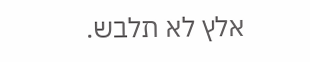אלץ לא תלבש.